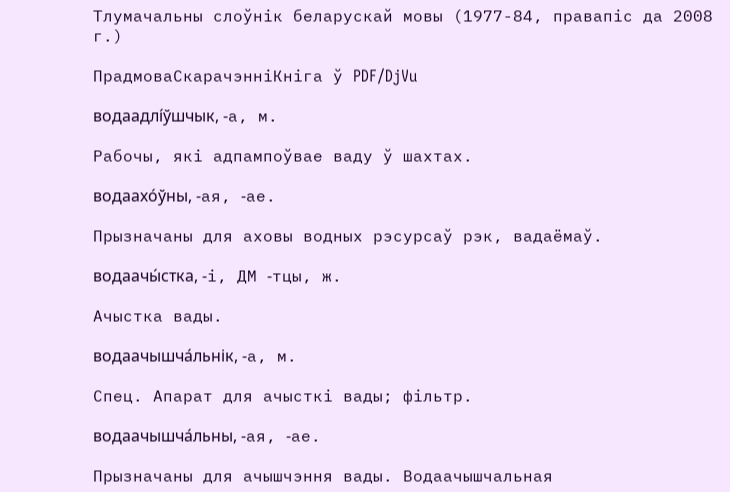Тлумачальны слоўнік беларускай мовы (1977-84, правапіс да 2008 г.)

ПрадмоваСкарачэнніКніга ў PDF/DjVu

водаадлі́ўшчык, ‑а, м.

Рабочы, які адпампоўвае ваду ў шахтах.

водаахо́ўны, ‑ая, ‑ае.

Прызначаны для аховы водных рэсурсаў рэк, вадаёмаў.

водаачы́стка, ‑і, ДМ ‑тцы, ж.

Ачыстка вады.

водаачышча́льнік, ‑а, м.

Спец. Апарат для ачысткі вады; фільтр.

водаачышча́льны, ‑ая, ‑ае.

Прызначаны для ачышчэння вады. Водаачышчальная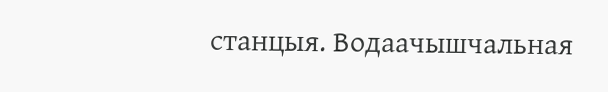станцыя. Водаачышчальная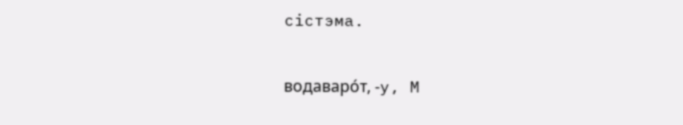сістэма.

водаваро́т, ‑у, М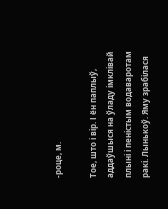‑роце, м.

Тое, што і вір. І ён паплыў, аддаўшыся на ўладу імклівай плыні і пеністым водаваротам ракі. Лынькоў. Яму зрабілася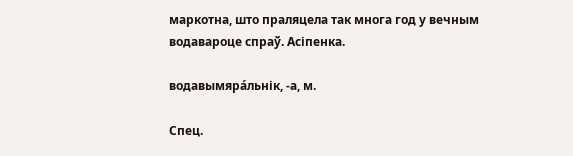маркотна, што праляцела так многа год у вечным водавароце спраў. Асіпенка.

водавымяра́льнік, ‑а, м.

Спец.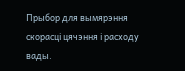Прыбор для вымярэння скорасці цячэння і расходу вады.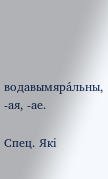водавымяра́льны, ‑ая, ‑ае.

Спец. Які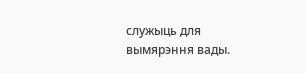служыць для вымярэння вады.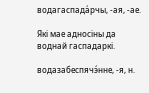водагаспада́рчы, ‑ая, ‑ае.

Які мае адносіны да воднай гаспадаркі.

водазабеспячэ́нне, ‑я, н.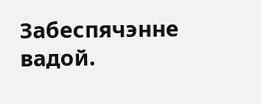Забеспячэнне вадой.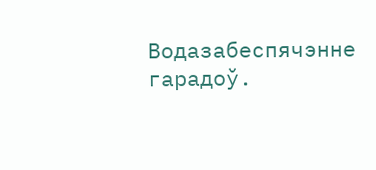Водазабеспячэнне гарадоў.